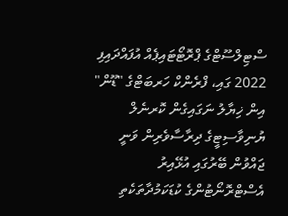ސްޓިލްސޫޓްގެ ޕްރޮޓޯޓައިޕެއް އުފައްދައިފި
2022 ގައި، ފްރެންކް ހަރބަޓްގެ "ޑޫން" އިން ޚިޔާލު ނަގައިގެން ކޮރނެލް ޔުނިވާސިޓީގެ ދިރާސާވެރިން ވަނީ ޖައްވުން ބޭރުގައި އުޅޭއިރު އެސްޓްރޮނޯޓުންގެ ކުޑަކަމުދާތަކެތި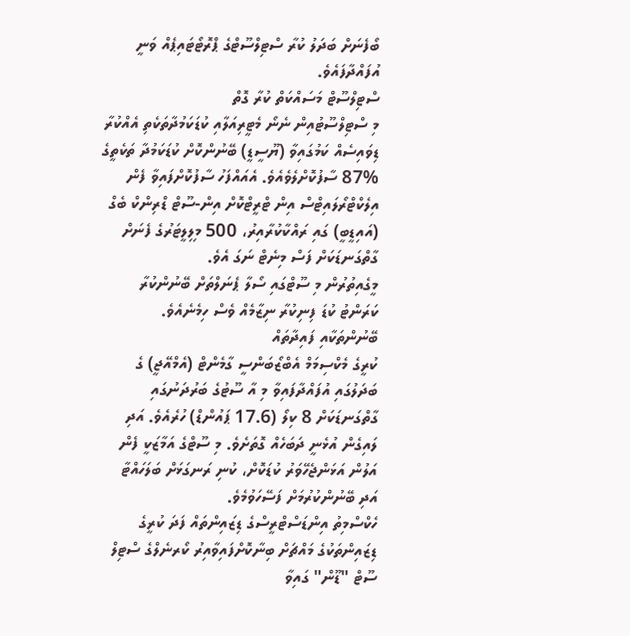ބޯފެނަށް ބަދަލު ކުރާ ސްޓިލްސޫޓްގެ ޕްރޮޓޯޓައިޕެއް ވަނީ އުފައްދާފައެވެ.
ސްޓިލްސޫޓް މަސައްކަތް ކުރާ ގޮތް
މި ސްޓިލްސޫޓުއިން ނެނޯ މެޓީރިއަލާއި ކުޑަކަމުދާތަކެތި އެއްކުރާ ޑިވައިސެއް ކަމުގައިވާ (ޔޫސީޑީ) ބޭނުންކޮށް ކުޑަކަމުދާ ތަކެތީގެ %87 ސާފުކޮށްލެވެއެވެ. އެއައްފަހު ސާފުކޮށްފައިވާ ފެން އިލެކްޓްރޯލައިޓްސް އިން ޓްރީޓްކޮށް އިން-ސޫޓް ޑްރިންކް ބެގް (އައިޑީބީ) ގައި ރައްކާކުރާއިރު، 500 މިލިލީޓަރުގެ ފެނަށް ގާތްގަނޑަކަށް ފަސް މިނެޓް ނަގަ އެވެ.
މީގެއިތުރުން މި ސޫޓްގައި ސޯލާ ޕެނަލްތަށް ބޭނުންކުރާ ކަރަންޓު ކުޑަ ފިނިކުރާ ނިޒާމެއް ވެސް ހިމެނެއެވެ.
ބޭނުންތަކާއި ފައިދާތައް
ކުރީގެ މެކްސިމަމް އެބްޒޯބަންސީ ގާމެންޓް (އެމްއޭޖީ) ގެ ބަދަލުގައި އުފައްދާފައިވާ މި އާ ސޫޓުގެ ބަރުދަނުގައި ގާތްގަނޑަކަށް 8 ކިލޯ (17.6 ޕައުންޑް) ހުރެއެވެ. އަދި ލައިގެން އުޅެނީ ދަބަހެއް ގޮތަށެވެ. މި ސޫޓްގެ އަމާޒަކީ ފެން އަލުން އަޅަންޖެހޭވަރު ކުޑަކޮށް، ކުނި ރަނގަޅަށް ބަލަހައްޓާ އަދި ބޭނުންކުރުމަށް ފަސޭހަވުމެވެ.
ހެކްސްމިތު އިންޑަސްޓްރީސްގެ ޑިޒައިންތައް ފަދަ ކުރީގެ ޑިޒައިންތަކުގެ މައްޗަށް ބިނާކޮށްފައިވާއިރު ކޯރނެލްގެ ސްޓިލް ސޫޓް "ޑޫން" ގައިވާ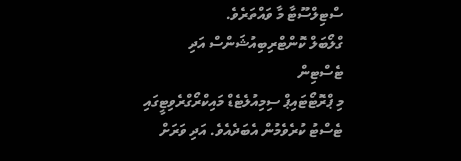ސްޓިލްސޫޓާ މާ ވައްތަރެވެ.
ގްލޯބަލް ކޮންޓްރިބިއުޝަންސް އަދި ޓެސްޓިން
މި ޕްރޮޓޯޓައިޕް ސިމިއުލެޓެޑް މައިކްރޯގްރެވިޓީގައި ޓެސްޓު ކުރެވެމުން އެބަދެއެވެ. އަދި ވަރަށް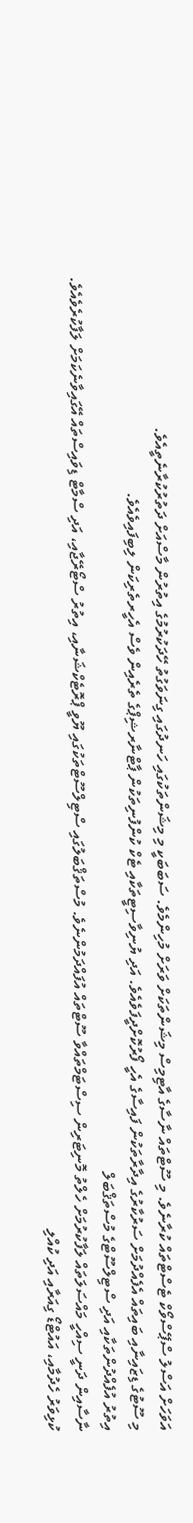އަވަހަށް އަސްލު ސްޕޭސްވޯކް ޓެސްޓްތައް ކުރާނެވެ. މި ސޫޓްތައް ނާސާގެ އާޓިމިސް މިޝަންތަކަށް ވަރަށް މުހިންމެވެ. ސަބަބަކީ މި މިޝަންތަކުގައި ހަނދުގައި ގިނަވަގުތު ހޭދަކުރުމުގެ އިތުރުން މާސްއަށް ދަތުރުކުރާނެތީއެވެ.
މި ސޫޓުގެ ޑިޒައިނާއި ބައިތައް އެފެއްދުމަށް ސަރުކާރުގެ އިދާރާތަކުން ފައިސާގެ އެހީ ފޯރުކޮށްދީފަވެއެވެ. އަދި ޔުނިވާސިޓީތަކާއި ޓެކް ކުންފުނިތަކުން ޕާޓްނާރޝިޕްގެ ތެރެއިން ވެސް އެހީރތެރިކަން ލިބިފައިވެއެވެ.
އިތުރު އުފެއްދުންތަކާއި އަދި ސްޓިލްސޫޓްގެ މުސްތަޤްބަލް
ނާސާއިން ދަނީ ސިއްހީ މައްސަލަތައް ލަފާކުރުމަށް ހެލްތު މޮނިޓަރިން ސިސްޓަމްތައްވާ ސޫޓްތައް އުފައްދަމުންނެވެ. މުސްތަޤްބަލުގައި ސްޓިލްސޫޓްތަކުގައި ޔޫވީ ޕްރޮޓެކްޝަނާއި، އިތުރު ސްޓޯރޭޖާއި، އަދި ސްމާޓް ޑިވައިސްތައް އޭގައިވާނެކަމަށް ލަފާކުރެވެއެވެ. ކުޅިވަރު ހެދުމާއި، އައުޓްޑޯ ގިއަރާއި އަދި ކުއްލި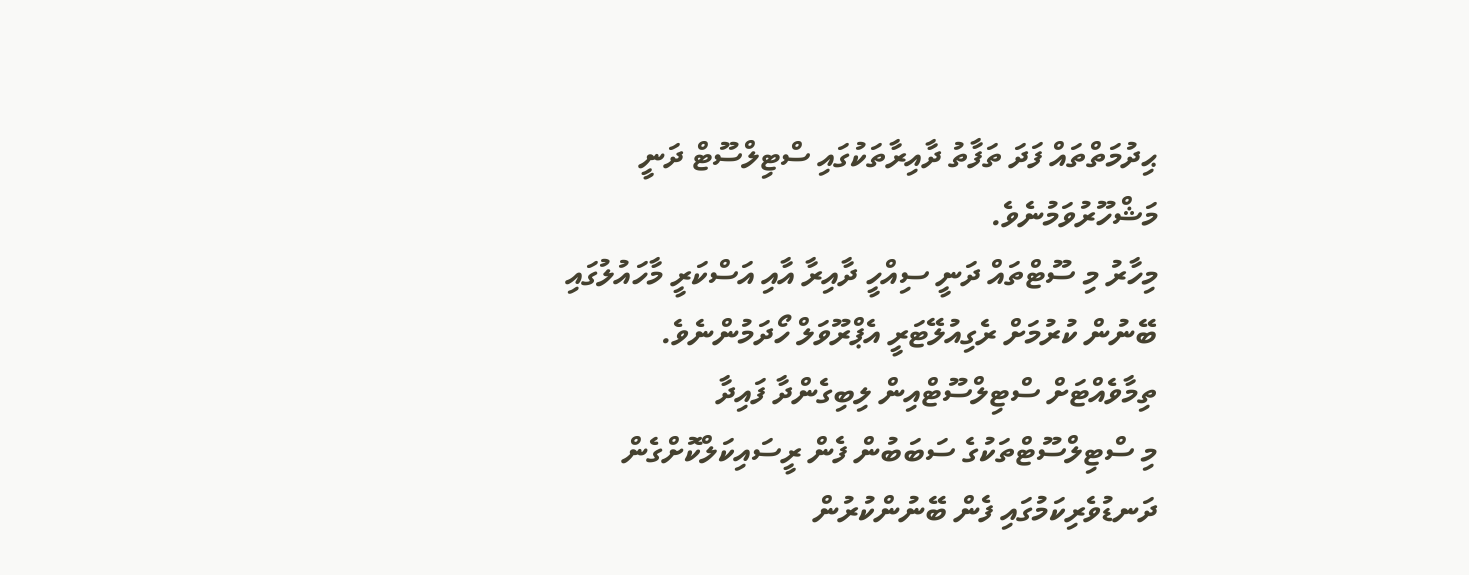ޙިދުމަތްތައް ފަދަ ތަފާތު ދާއިރާތަކުގައި ސްޓިލްސޫޓް ދަނީ މަޝްހޫރުވަމުނެވެ.
މިހާރު މި ސޫޓްތައް ދަނީ ސިއްހީ ދާއިރާ އާއި އަސްކަރީ މާހައުލުގައި ބޭނުން ކުރުމަށް ރެގިއުލޭޓަރީ އެޕްރޫވަލް ހޯދަމުންނެވެ.
ތިމާވެއްޓަށް ސްޓިލްސޫޓްއިން ލިބިގެންދާ ފައިދާ
މި ސްޓިލްސޫޓްތަކުގެ ސަބަބުން ފެން ރީސައިކަލްކޮށްގެން ދަނޑުވެރިކަމުގައި ފެން ބޭނުންކުރުން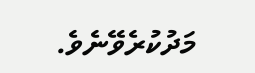މަދުކުރެވޭނެވެ.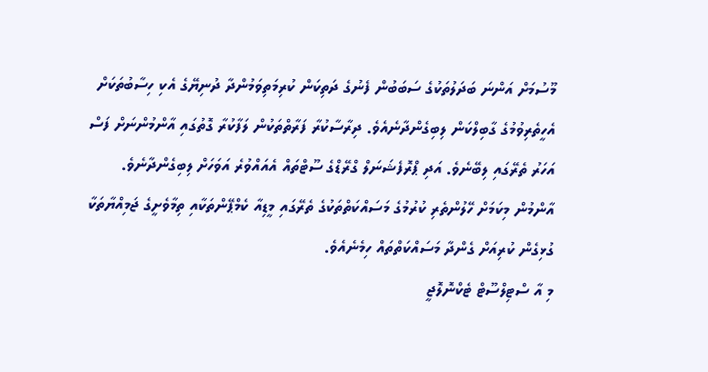މޫސުމަށް އަންނަ ބަދަލުތަކުގެ ސަބަބުން ފެނުގެ ދަތިކަން ކުރިމަތިވަމުންދާ ދުނިޔޭގެ އެކި ހިސާބުތަކަށް އެހީތެރިވުމުގެ ގާބިލްކަން ލިބިގެންދާނެއެވެ. ދިރާސާކުރާ ފަރާތްތަކުން ލަފާކުރާ ގޮތުގައި އާންމުންނަށް ފަސް އަހަރު ތެރޭގައި ލިބޭނެވެ. އަދި ޕްރޮފެޝަނަލް ގްރޭޑްގެ ސޫޓްތައް އެއައްވުރެ އަވަހަށް ލިބިގެންދާނެވެ.
އާންމުން މިކަމަށް ހޭލުންތެރި ކުރުމުގެ މަސައްކަތްތަކުގެ ތެރޭގައި މީޑިއާ ކެމްޕޭންތަކާއި ތިމާވެށީގެ ޖަމިއްޔާތަކާ ގުޅިގެން ކުރިއަށް ގެންދާ މަސައްކަތްތައް ހިމެނެއެވެ.
މި އާ ސްޓިލްސޫޓް ޓެކްނޮލޮޖީ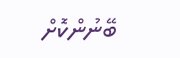ބޭނުންކޮށް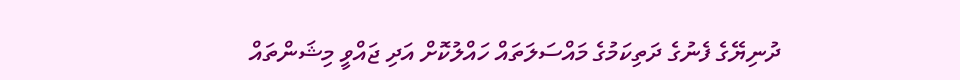ދުނިޔޭގެ ފެނުގެ ދަތިކަމުގެ މައްސަލަތައް ހައްލުކޮށް އަދި ޖައްވީ މިޝަންތައް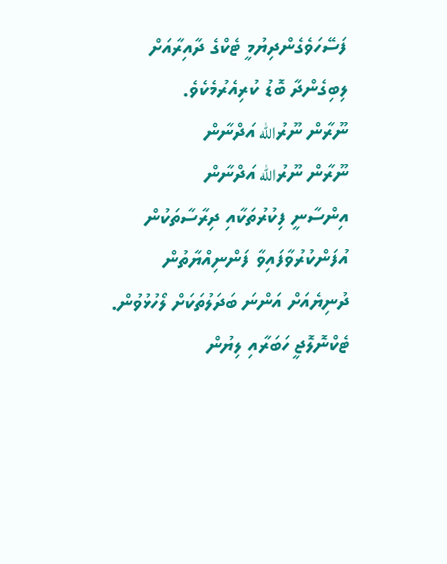ފަސޭހަވެގެންދިޔުމީ ޓެކްގެ ދާއިރާއަށް ލިބިގެންދާ ބޮޑު ކުރިއެރުމެކެވެ.
ނޫރާން ނޫރުالله އަދްނާން
ނޫރާން ނޫރުالله އަދްނާން
އިންސާނީ ފިކުރުތަކާއި ދިރާސާތަކުން އުފަންކުރުވާފައިވާ ފަންނިއްޔާތުން ދުނިޔެއަށް އަންނަ ބަދަލުތަކަށް ލޯހުޅުވުން.
ޓެކްނޮލޮޖީ ހަބަރާއި ލިޔުން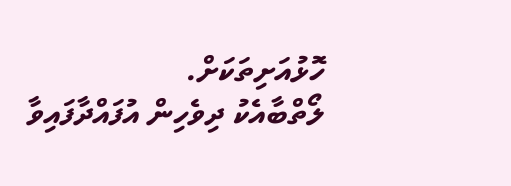ހޮޅުއަށިތަކަށް.
ލޯތްބާއެކު ދިވެހިން އުފައްދާފައިވާ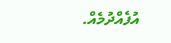އުފެއްދުމެއް.